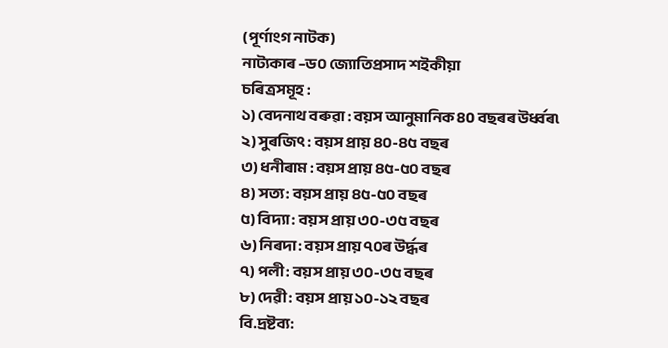(পূৰ্ণাংগ নাটক)
নাট্যকাৰ –ড০ জ্যোতিপ্ৰসাদ শইকীয়া
চৰিত্ৰসমূহ :
১) বেদনাথ বৰুৱা : বয়স আনুমানিক 80 বছৰৰ উৰ্ধ্বৰ৷
২) সুৰজিৎ : বয়স প্ৰায় ৪০-৪৫ বছৰ
৩) ধনীৰাম : বয়স প্ৰায় ৪৫-৫০ বছৰ
৪) সত্য : বয়স প্ৰায় ৪৫-৫০ বছৰ
৫) বিদ্যা : বয়স প্ৰায় ৩০-৩৫ বছৰ
৬) নিৰদা : বয়স প্ৰায় ৭০ৰ উৰ্দ্ধৰ
৭) পলী : বয়স প্ৰায় ৩০-৩৫ বছৰ
৮) দেৱী : বয়স প্ৰায় ১০-১২ বছৰ
বি.দ্ৰষ্টব্য: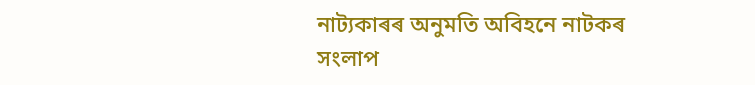নাট্যকাৰৰ অনুমতি অবিহনে নাটকৰ সংলাপ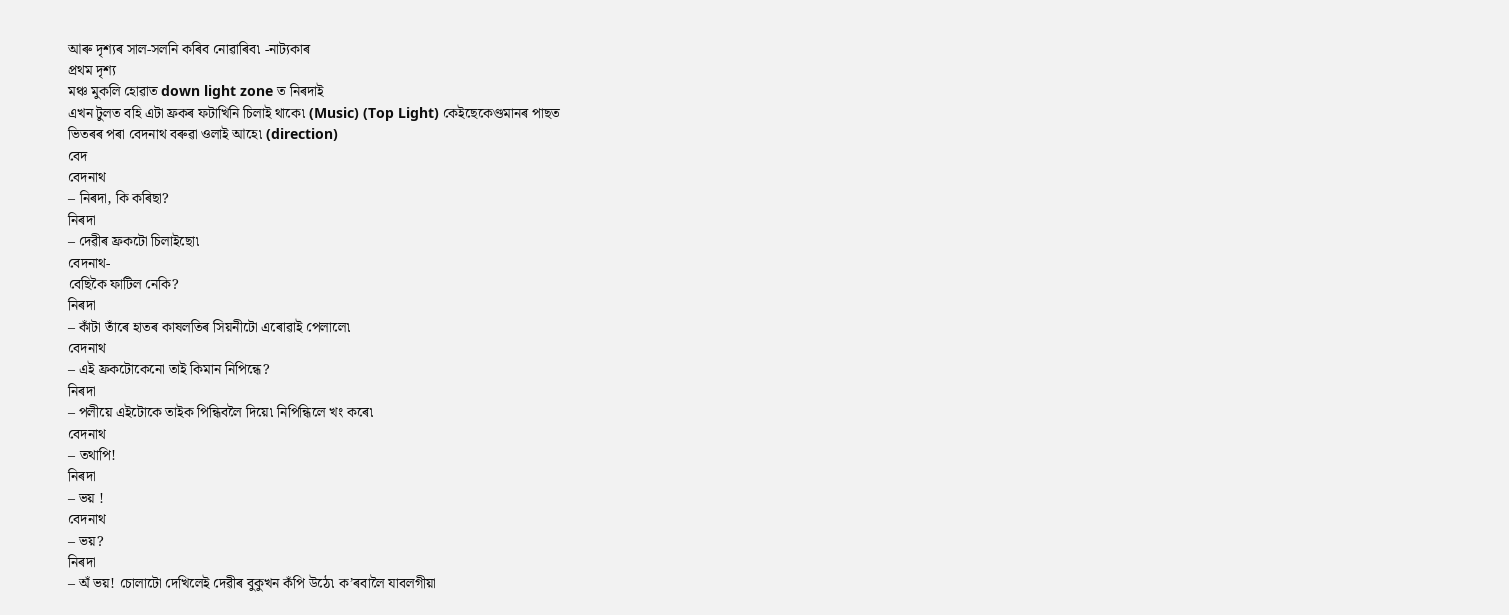আৰু দৃশ্যৰ সাল-সলনি কৰিব নোৱাৰিব৷ -নাট্যকাৰ
প্ৰথম দৃশ্য
মঞ্চ মুকলি হোৱাত down light zone ত নিৰদাই
এখন টুলত বহি এটা ফ্ৰকৰ ফটাখিনি চিলাই থাকে৷ (Music) (Top Light) কেইছেকেণ্ডমানৰ পাছত
ভিতৰৰ পৰা বেদনাথ বৰুৱা ওলাই আহে৷ (direction)
বেদ
বেদনাথ
– নিৰদা, কি কৰিছা?
নিৰদা
– দেৱীৰ ফ্ৰকটো চিলাইছো৷
বেদনাথ-
বেছিকৈ ফাটিল নেকি?
নিৰদা
– কাঁটা তাঁৰে হাতৰ কাষলতিৰ সিয়নীটো এৰোৱাই পেলালে৷
বেদনাথ
– এই ফ্ৰকটোকেনো তাই কিমান নিপিন্ধে?
নিৰদা
– পলীয়ে এইটোকে তাইক পিন্ধিবলৈ দিয়ে৷ নিপিন্ধিলে খং কৰে৷
বেদনাথ
– তথাপি!
নিৰদা
– ভয় !
বেদনাথ
– ভয়?
নিৰদা
– অঁ ভয়! চোলাটো দেখিলেই দেৱীৰ বুকুখন কঁপি উঠে৷ ক’ৰবালৈ যাবলগীয়া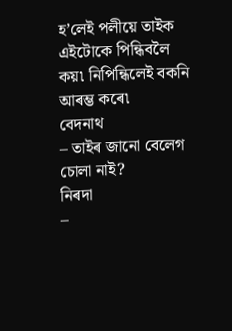হ’লেই পলীয়ে তাইক
এইটোকে পিন্ধিবলৈ কয়৷ নিপিন্ধিলেই বকনি আৰম্ভ কৰে৷
বেদনাথ
– তাইৰ জানো বেলেগ চোলা নাই?
নিৰদা
–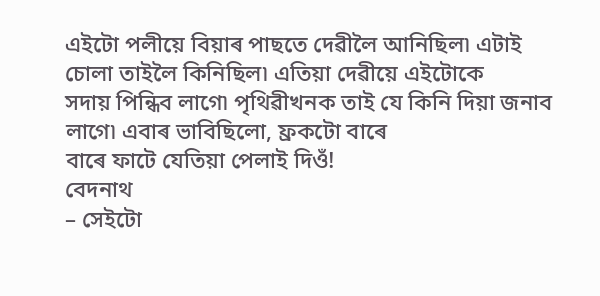এইটো পলীয়ে বিয়াৰ পাছতে দেৱীলৈ আনিছিল৷ এটাই চোলা তাইলৈ কিনিছিল৷ এতিয়া দেৱীয়ে এইটোকে
সদায় পিন্ধিব লাগে৷ পৃথিৱীখনক তাই যে কিনি দিয়া জনাব লাগে৷ এবাৰ ভাবিছিলো, ফ্ৰকটো বাৰে
বাৰে ফাটে যেতিয়া পেলাই দিওঁ!
বেদনাথ
– সেইটো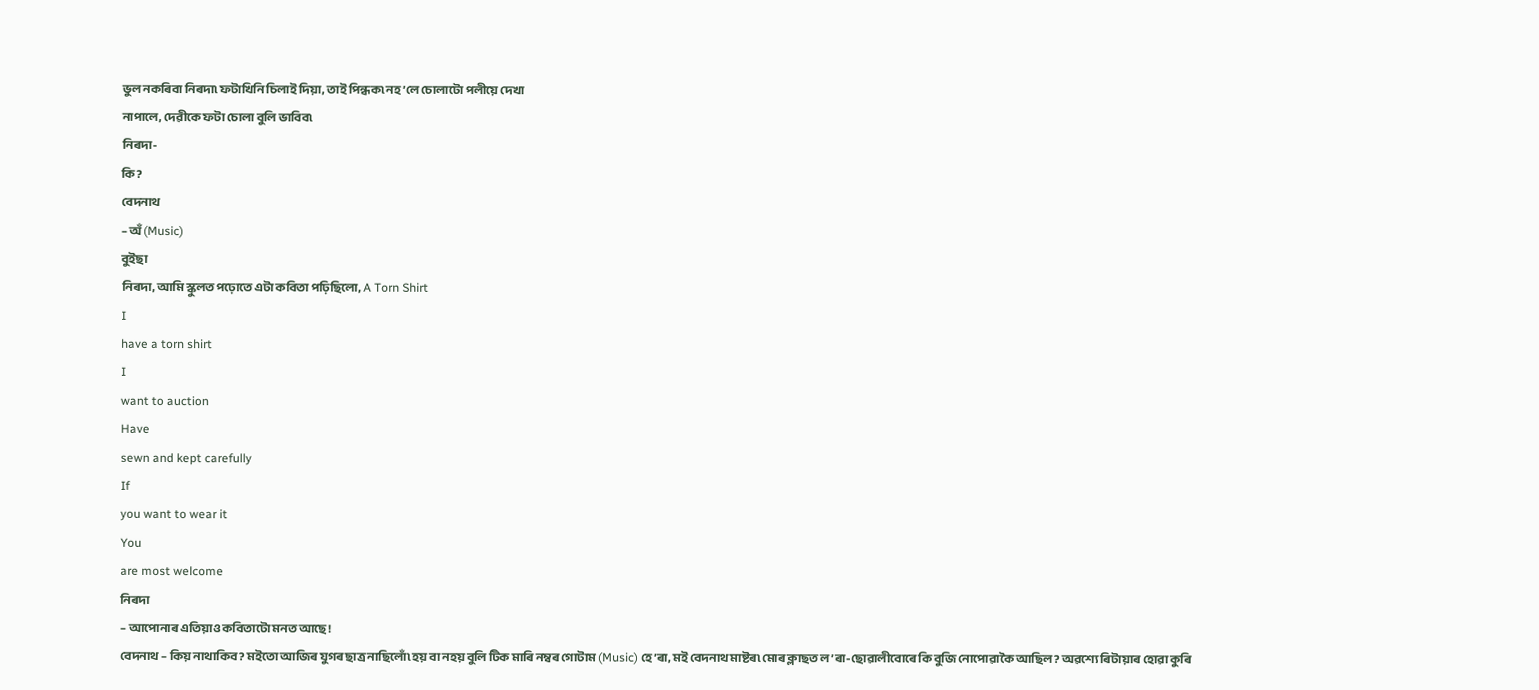ভুল নকৰিবা নিৰদা৷ ফটাখিনি চিলাই দিয়া, তাই পিন্ধক৷ নহ’লে চোলাটো পলীয়ে দেখা
নাপালে, দেৱীকে ফটা চোলা বুলি ভাবিব৷
নিৰদা-
কি?
বেদনাথ
– অঁ (Music)
বুইছা
নিৰদা, আমি স্কুলত পঢ়োতে এটা কবিতা পঢ়িছিলো, A Torn Shirt
I
have a torn shirt
I
want to auction
Have
sewn and kept carefully
If
you want to wear it
You
are most welcome
নিৰদা
– আপোনাৰ এতিয়াও কবিতাটো মনত আছে!
বেদনাথ – কিয় নাথাকিব? মইতো আজিৰ যুগৰ ছাত্ৰ নাছিলোঁ৷ হয় বা নহয় বুলি টিক মাৰি নম্বৰ গোটাম (Music) হে’ৰা, মই বেদনাথ মাষ্টৰ৷ মোৰ ক্লাছত ল’ৰা-ছোৱালীবোৰে কি বুজি নোপোৱাকৈ আছিল? অৱশ্যে ৰিটায়াৰ হোৱা কুৰি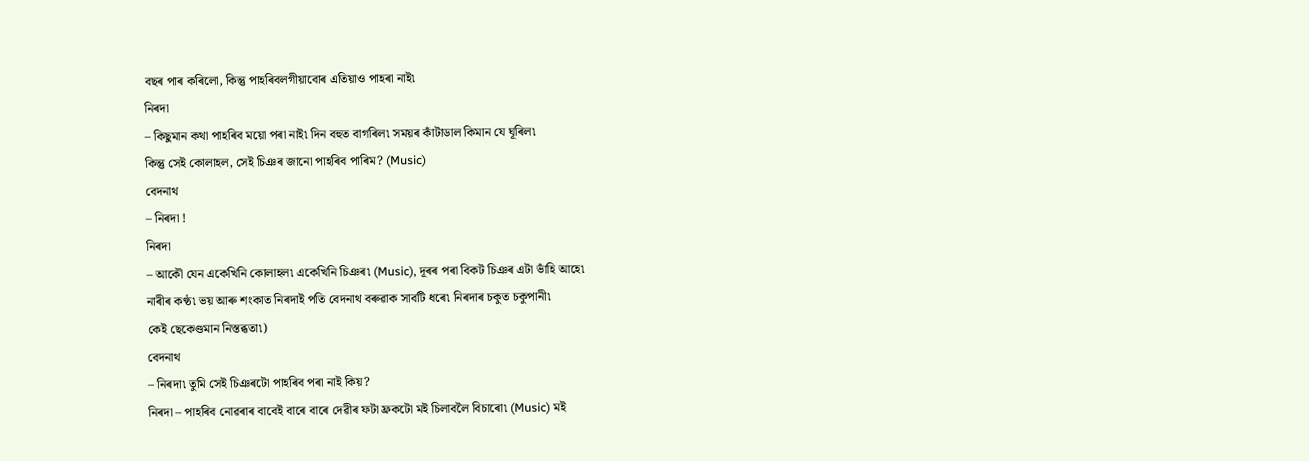বছৰ পাৰ কৰিলো, কিন্তু পাহৰিবলগীয়াবোৰ এতিয়াও পাহৰা নাই৷
নিৰদা
– কিছুমান কথা পাহৰিব ময়ো পৰা নাই৷ দিন বহুত বাগৰিল৷ সময়ৰ কাঁটাডাল কিমান যে ঘূৰিল৷
কিন্তু সেই কোলাহল, সেই চিঞৰ জানো পাহৰিব পাৰিম? (Music)
বেদনাথ
– নিৰদা !
নিৰদা
– আকৌ যেন একেখিনি কোলাহল৷ একেখিনি চিঞৰ৷ (Music), দূৰৰ পৰা বিকট চিঞৰ এটা ভাঁহি আহে৷
নাৰীৰ কণ্ঠ৷ ভয় আৰু শংকাত নিৰদাই পতি বেদনাথ বৰুৱাক সাবটি ধৰে৷ নিৰদাৰ চকুত চকুপানী৷
কেই ছেকেণ্ডমান নিস্তব্ধতা৷)
বেদনাথ
– নিৰদা৷ তুমি সেই চিঞৰটো পাহৰিব পৰা নাই কিয়?
নিৰদা – পাহৰিব নোৱৰাৰ বাবেই বাৰে বাৰে দেৱীৰ ফটা ফ্ৰকটো মই চিলাবলৈ বিচাৰো৷ (Music) মই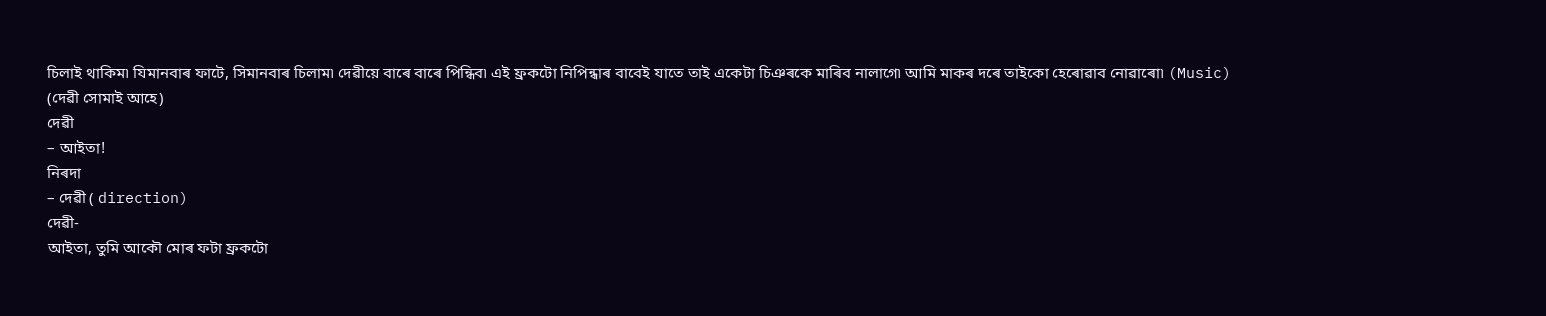চিলাই থাকিম৷ যিমানবাৰ ফাটে, সিমানবাৰ চিলাম৷ দেৱীয়ে বাৰে বাৰে পিন্ধিব৷ এই ফ্ৰকটো নিপিন্ধাৰ বাবেই যাতে তাই একেটা চিঞৰকে মাৰিব নালাগে৷ আমি মাকৰ দৰে তাইকো হেৰোৱাব নোৱাৰো৷ (Music)
(দেৱী সোমাই আহে)
দেৱী
– আইতা!
নিৰদা
– দেৱী ( direction)
দেৱী-
আইতা, তুমি আকৌ মোৰ ফটা ফ্ৰকটো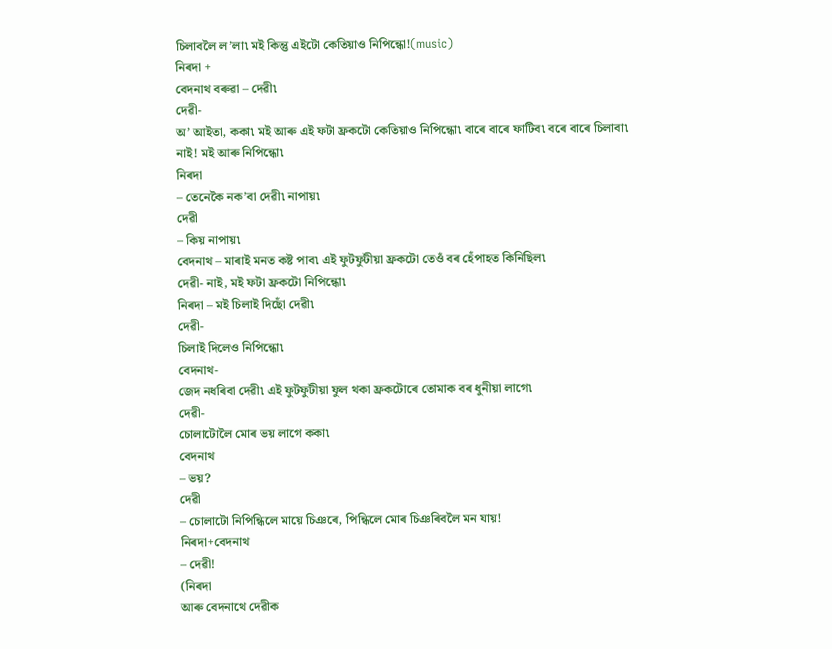চিলাবলৈ ল’লা৷ মই কিন্তু এইটো কেতিয়াও নিপিন্ধো!(music)
নিৰদা +
বেদনাথ বৰুৱা – দেৱী৷
দেৱী-
অ’ আইতা, ককা৷ মই আৰু এই ফটা ফ্ৰকটো কেতিয়াও নিপিন্ধো৷ বাৰে বাৰে ফাটিব৷ বৰে বাৰে চিলাবা৷
নাই! মই আৰু নিপিন্ধো৷
নিৰদা
– তেনেকৈ নক’বা দেৱী৷ নাপায়৷
দেৱী
– কিয় নাপায়৷
বেদনাথ – মাৰাই মনত কষ্ট পাব৷ এই ফুটফুটীয়া ফ্ৰকটো তেওঁ বৰ হেঁপাহত কিনিছিল৷
দেৱী- নাই, মই ফটা ফ্ৰকটো নিপিন্ধো৷
নিৰদা – মই চিলাই দিছোঁ দেৱী৷
দেৱী-
চিলাই দিলেও নিপিন্ধো৷
বেদনাথ-
জেদ নধৰিবা দেৱী৷ এই ফুটফুটীয়া ফুল থকা ফ্ৰকটোৰে তোমাক বৰ ধুনীয়া লাগে৷
দেৱী-
চোলাটোলৈ মোৰ ভয় লাগে ককা৷
বেদনাথ
– ভয়?
দেৱী
– চোলাটো নিপিন্ধিলে মায়ে চিঞৰে, পিন্ধিলে মোৰ চিঞৰিবলৈ মন যায়!
নিৰদা+বেদনাথ
– দেৱী!
(নিৰদা
আৰু বেদনাথে দেৱীক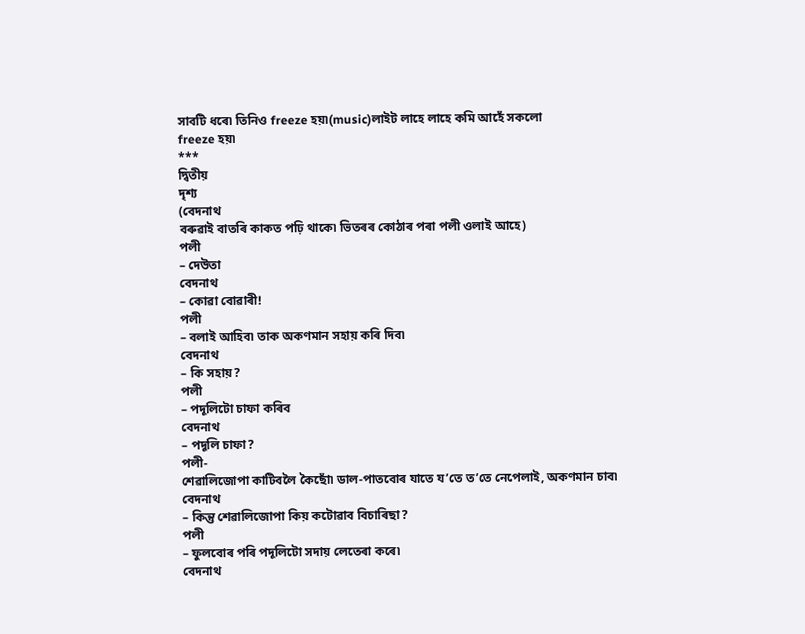সাবটি ধৰে৷ তিনিও freeze হয়৷(music)লাইট লাহে লাহে কমি আহেঁ সকলো
freeze হয়৷
***
দ্বিতীয়
দৃশ্য
(বেদনাথ
বৰুৱাই বাতৰি কাকত পঢ়ি থাকে৷ ভিতৰৰ কোঠাৰ পৰা পলী ওলাই আহে)
পলী
– দেউতা
বেদনাথ
– কোৱা বোৱাৰী!
পলী
– বলাই আহিব৷ তাক অকণমান সহায় কৰি দিব৷
বেদনাথ
– কি সহায়?
পলী
– পদূলিটো চাফা কৰিব
বেদনাথ
– পদূলি চাফা?
পলী-
শেৱালিজোপা কাটিবলৈ কৈছোঁ৷ ডাল-পাতবোৰ যাতে য’তে ত’তে নেপেলাই, অকণমান চাব৷
বেদনাথ
– কিন্তু শেৱালিজোপা কিয় কটোৱাব বিচাৰিছা?
পলী
– ফুলবোৰ পৰি পদূলিটো সদায় লেতেৰা কৰে৷
বেদনাথ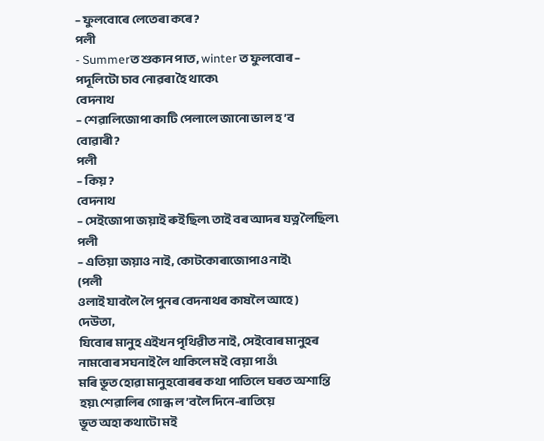– ফুলবোৰে লেতেৰা কৰে?
পলী
- Summerত শুকান পাত, winter ত ফুলবোৰ – পদূলিটো চাব নোৱৰা হৈ থাকে৷
বেদনাথ
– শেৱালিজোপা কাটি পেলালে জানো ভাল হ’ব বোৱাৰী?
পলী
– কিয়?
বেদনাথ
– সেইজোপা জয়াই ৰুইছিল৷ তাই বৰ আদৰ যত্ন লৈছিল৷
পলী
– এতিয়া জয়াও নাই, কোটকোৰাজোপাও নাই৷
(পলী
ওলাই যাবলৈ লৈ পুনৰ বেদনাথৰ কাষলৈ আহে)
দেউতা,
যিবোৰ মানুহ এইখন পৃথিৱীত নাই, সেইবোৰ মানুহৰ নামবোৰ সঘনাই লৈ থাকিলে মই বেয়া পাওঁ৷
মৰি ভূত হোৱা মানুহবোৰৰ কথা পাতিলে ঘৰত অশান্তি হয়৷ শেৱালিৰ গোন্ধ ল’বলৈ দিনে-ৰাতিয়ে
ভূত অহা কথাটো মই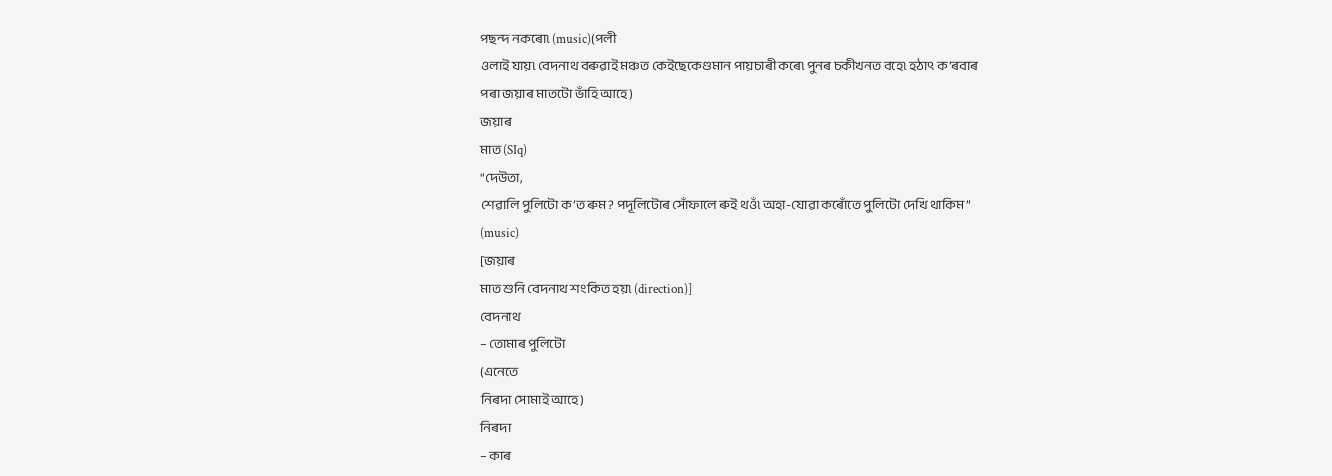পছন্দ নকৰো৷ (music)(পলী
ওলাই যায়৷ বেদনাথ বৰুৱাই মঞ্চত কেইছেকেণ্ডমান পায়চাৰী কৰে৷ পুনৰ চকীখনত বহে৷ হঠাৎ ক’ৰবাৰ
পৰা জয়াৰ মাতটো ভাঁহি আহে)
জয়াৰ
মাত (SIq)
“দেউতা,
শেৱালি পুলিটো ক’ত ৰুম? পদূলিটোৰ সোঁফালে ৰুই থওঁ৷ অহা-যোৱা কৰোঁতে পুলিটো দেখি থাকিম”
(music)
[জয়াৰ
মাত শুনি বেদনাথ শংকিত হয়৷ (direction)]
বেদনাথ
– তোমাৰ পুলিটো
(এনেতে
নিৰদা সোমাই আহে)
নিৰদা
– কাৰ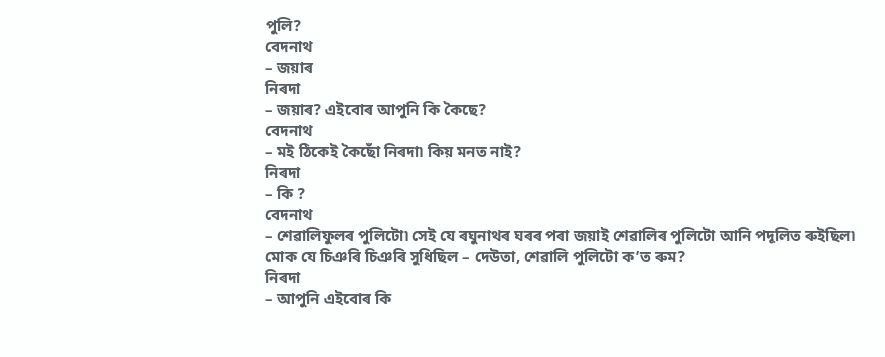পুলি?
বেদনাথ
– জয়াৰ
নিৰদা
– জয়াৰ? এইবোৰ আপুনি কি কৈছে?
বেদনাথ
– মই ঠিকেই কৈছোঁ নিৰদা৷ কিয় মনত নাই?
নিৰদা
– কি ?
বেদনাথ
– শেৱালিফুলৰ পুলিটো৷ সেই যে ৰঘুনাথৰ ঘৰৰ পৰা জয়াই শেৱালিৰ পুলিটো আনি পদূলিত ৰুইছিল৷
মোক যে চিঞৰি চিঞৰি সুধিছিল – দেউতা, শেৱালি পুলিটো ক’ত ৰুম?
নিৰদা
– আপুনি এইবোৰ কি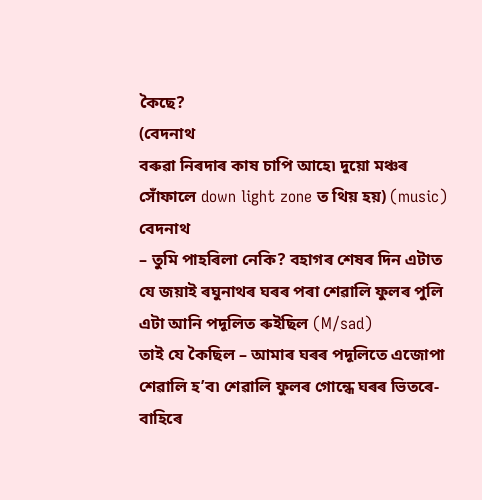কৈছে?
(বেদনাথ
বৰুৱা নিৰদাৰ কাষ চাপি আহে৷ দুয়ো মঞ্চৰ সোঁফালে down light zone ত থিয় হয়) (music)
বেদনাথ
– তুমি পাহৰিলা নেকি? বহাগৰ শেষৰ দিন এটাত যে জয়াই ৰঘুনাথৰ ঘৰৰ পৰা শেৱালি ফুলৰ পুলি
এটা আনি পদূলিত ৰুইছিল (M/sad)
তাই যে কৈছিল – আমাৰ ঘৰৰ পদূলিতে এজোপা শেৱালি হ’ব৷ শেৱালি ফুলৰ গোন্ধে ঘৰৰ ভিতৰে-বাহিৰে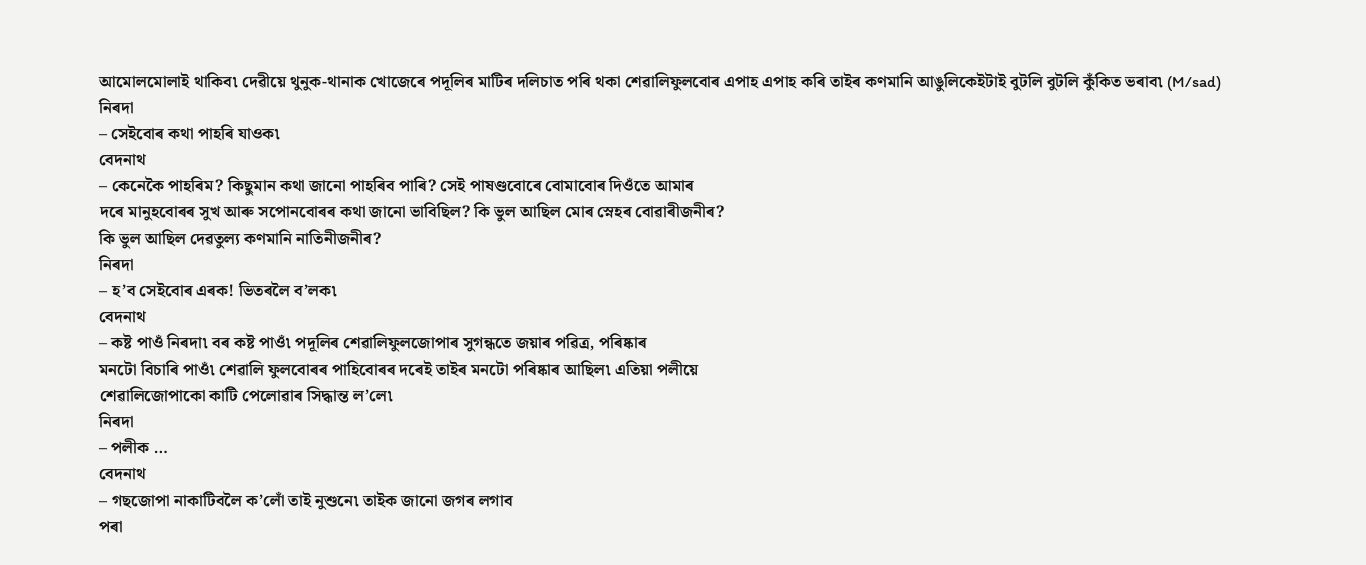আমোলমোলাই থাকিব৷ দেৱীয়ে থুনুক-থানাক খোজেৰে পদূলিৰ মাটিৰ দলিচাত পৰি থকা শেৱালিফুলবোৰ এপাহ এপাহ কৰি তাইৰ কণমানি আঙুলিকেইটাই বুটলি বুটলি কুঁকিত ভৰাব৷ (M/sad)
নিৰদা
– সেইবোৰ কথা পাহৰি যাওক৷
বেদনাথ
– কেনেকৈ পাহৰিম? কিছুমান কথা জানো পাহৰিব পাৰি? সেই পাষণ্ডবোৰে বোমাবোৰ দিওঁতে আমাৰ
দৰে মানুহবোৰৰ সুখ আৰু সপোনবোৰৰ কথা জানো ভাবিছিল? কি ভুল আছিল মোৰ স্নেহৰ বোৱাৰীজনীৰ?
কি ভুল আছিল দেৱতুল্য কণমানি নাতিনীজনীৰ?
নিৰদা
– হ’ব সেইবোৰ এৰক! ভিতৰলৈ ব’লক৷
বেদনাথ
– কষ্ট পাওঁ নিৰদা৷ বৰ কষ্ট পাওঁ৷ পদূলিৰ শেৱালিফুলজোপাৰ সুগন্ধতে জয়াৰ পৱিত্ৰ, পৰিষ্কাৰ
মনটো বিচাৰি পাওঁ৷ শেৱালি ফুলবোৰৰ পাহিবোৰৰ দৰেই তাইৰ মনটো পৰিষ্কাৰ আছিল৷ এতিয়া পলীয়ে
শেৱালিজোপাকো কাটি পেলোৱাৰ সিদ্ধান্ত ল’লে৷
নিৰদা
– পলীক …
বেদনাথ
– গছজোপা নাকাটিবলৈ ক’লোঁ তাই নুশুনে৷ তাইক জানো জগৰ লগাব
পৰা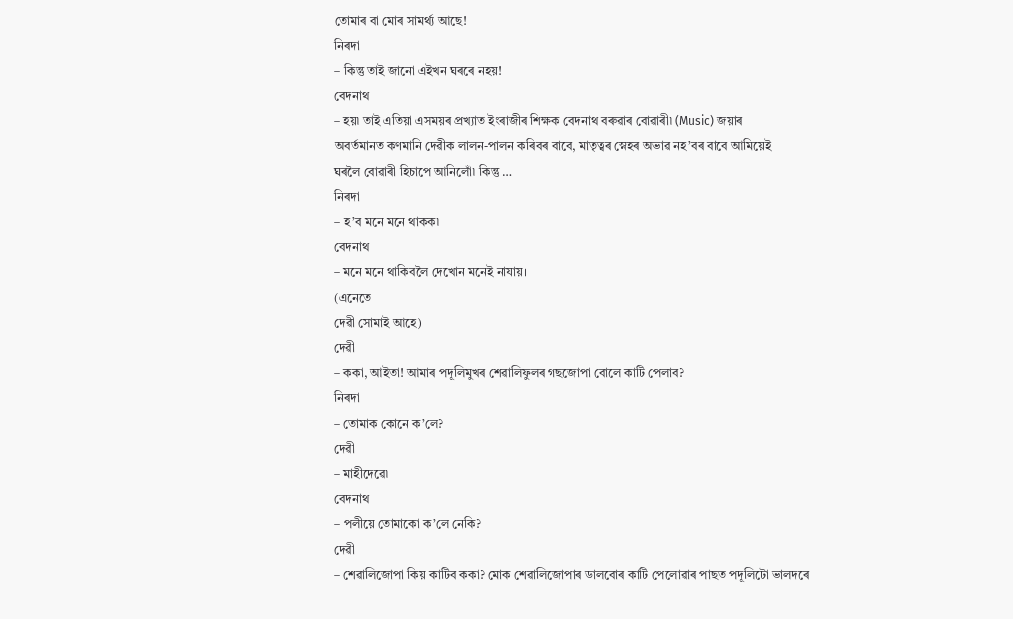তোমাৰ বা মোৰ সামৰ্থ্য আছে!
নিৰদা
– কিন্তু তাই জানো এইখন ঘৰৰে নহয়!
বেদনাথ
– হয়৷ তাই এতিয়া এসময়ৰ প্ৰখ্যাত ইংৰাজীৰ শিক্ষক বেদনাথ বৰুৱাৰ বোৱাৰী৷ (Music) জয়াৰ
অবৰ্তমানত কণমানি দেৱীক লালন-পালন কৰিবৰ বাবে, মাতৃত্বৰ স্নেহৰ অভাৱ নহ’বৰ বাবে আমিয়েই
ঘৰলৈ বোৱাৰী হিচাপে আনিলোঁ৷ কিন্তু …
নিৰদা
– হ’ব মনে মনে থাকক৷
বেদনাথ
– মনে মনে থাকিবলৈ দেখোন মনেই নাযায়।
(এনেতে
দেৱী সোমাই আহে)
দেৱী
– ককা, আইতা! আমাৰ পদূলিমুখৰ শেৱালিফুলৰ গছজোপা বোলে কাটি পেলাব?
নিৰদা
– তোমাক কোনে ক’লে?
দেৱী
– মাহীদেৱে৷
বেদনাথ
– পলীয়ে তোমাকো ক’লে নেকি?
দেৱী
– শেৱালিজোপা কিয় কাটিব ককা? মোক শেৱালিজোপাৰ ডালবোৰ কাটি পেলোৱাৰ পাছত পদূলিটো ভালদৰে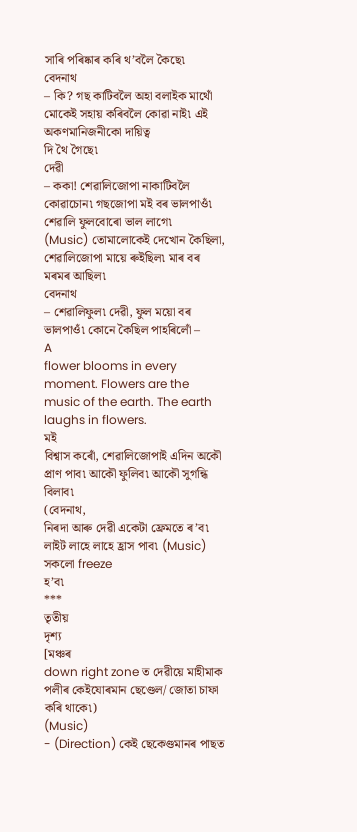সাৰি পৰিষ্কাৰ কৰি থ’বলৈ কৈছে৷
বেদনাথ
– কি? গছ কাটিবলৈ অহা বলাইক মাথোঁ মোকেই সহায় কৰিবলৈ কোৱা নাই৷ এই অকণমানিজনীকো দায়িত্ব
দি থৈ গৈছে৷
দেৱী
– ককা! শেৱালিজোপা নাকাটিবলৈ কোৱাচোন৷ গছজোপা মই বৰ ভালপাওঁ৷ শেৱালি ফুলবোৰো ভাল লাগে৷
(Music) তোমালোকেই দেখোন কৈছিলা, শেৱালিজোপা মায়ে ৰুইছিল৷ মাৰ বৰ মৰমৰ আছিল৷
বেদনাথ
– শেৱালিফুল৷ দেৱী, ফুল ময়ো বৰ ভালপাওঁ৷ কোনে কৈছিল পাহৰিলোঁ –
A
flower blooms in every moment. Flowers are the music of the earth. The earth
laughs in flowers.
মই
বিশ্বাস কৰোঁ, শেৱালিজোপাই এদিন অকৌ প্ৰাণ পাব৷ আকৌ ফুলিব৷ আকৌ সুগন্ধি বিলাব৷
(বেদনাথ,
নিৰদা আৰু দেৱী একেটা ফ্ৰেমতে ৰ’ব৷ লাইট লাহে লাহে হ্ৰাস পাব৷ (Music) সকলো freeze
হ’ব৷
***
তৃতীয়
দৃশ্য
[মঞ্চৰ
down right zone ত দেৱীয়ে মাহীমাক পলীৰ কেইযোৰমান ছেণ্ডেল/ জোতা চাফা কৰি থাকে৷)
(Music)
- (Direction) কেই ছেকেণ্ডমানৰ পাছত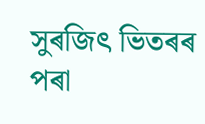সুৰজিৎ ভিতৰৰ পৰা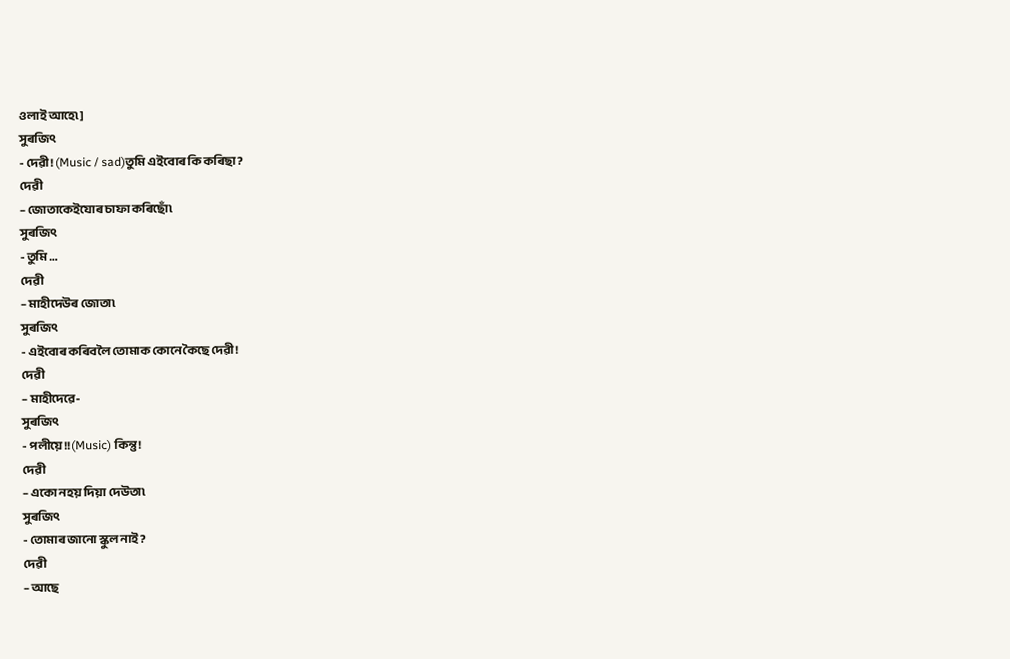ওলাই আহে৷]
সুৰজিৎ
- দেৱী! (Music / sad)তুমি এইবোৰ কি কৰিছা?
দেৱী
– জোতাকেইযোৰ চাফা কৰিছোঁ৷
সুৰজিৎ
- তুমি …
দেৱী
– মাহীদেউৰ জোতা৷
সুৰজিৎ
- এইবোৰ কৰিবলৈ তোমাক কোনে কৈছে দেৱী!
দেৱী
– মাহীদেৱে-
সুৰজিৎ
- পলীয়ে!!(Music) কিন্তু!
দেৱী
– একো নহয় দিয়া দেউতা৷
সুৰজিৎ
- তোমাৰ জানো স্কুল নাই?
দেৱী
– আছে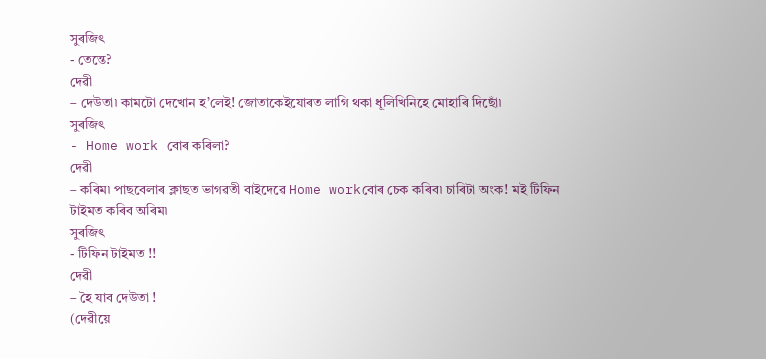সুৰজিৎ
- তেন্তে?
দেৱী
– দেউতা৷ কামটো দেখোন হ’লেই! জোতাকেইযোৰত লাগি থকা ধূলিখিনিহে মোহাৰি দিছোঁ৷
সুৰজিৎ
- Home work বোৰ কৰিলা?
দেৱী
– কৰিম৷ পাছবেলাৰ ক্লাছত ভাগৱতী বাইদেৱে Home workবোৰ চেক কৰিব৷ চাৰিটা অংক! মই টিফিন
টাইমত কৰিব অৰিম৷
সুৰজিৎ
- টিফিন টাইমত !!
দেৱী
– হৈ যাব দেউতা !
(দেৱীয়ে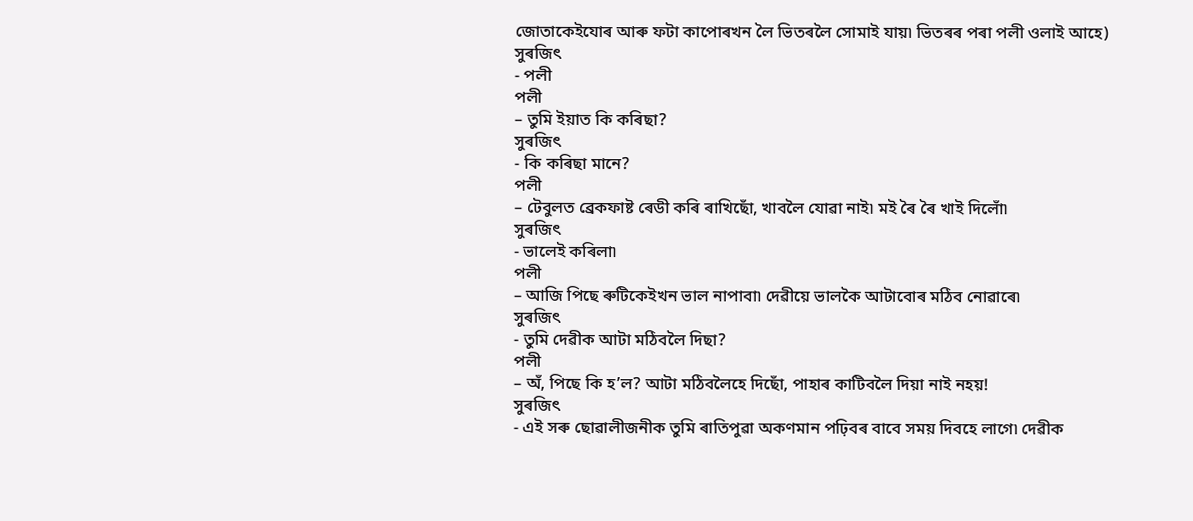জোতাকেইযোৰ আৰু ফটা কাপোৰখন লৈ ভিতৰলৈ সোমাই যায়৷ ভিতৰৰ পৰা পলী ওলাই আহে)
সুৰজিৎ
- পলী
পলী
– তুমি ইয়াত কি কৰিছা?
সুৰজিৎ
- কি কৰিছা মানে?
পলী
– টেবুলত ব্ৰেকফাষ্ট ৰেডী কৰি ৰাখিছোঁ, খাবলৈ যোৱা নাই৷ মই ৰৈ ৰৈ খাই দিলোঁ৷
সুৰজিৎ
- ভালেই কৰিলা৷
পলী
– আজি পিছে ৰুটিকেইখন ভাল নাপাবা৷ দেৱীয়ে ভালকৈ আটাবোৰ মঠিব নোৱাৰে৷
সুৰজিৎ
- তুমি দেৱীক আটা মঠিবলৈ দিছা?
পলী
– অঁ, পিছে কি হ’ল? আটা মঠিবলৈহে দিছোঁ, পাহাৰ কাটিবলৈ দিয়া নাই নহয়!
সুৰজিৎ
- এই সৰু ছোৱালীজনীক তুমি ৰাতিপুৱা অকণমান পঢ়িবৰ বাবে সময় দিবহে লাগে৷ দেৱীক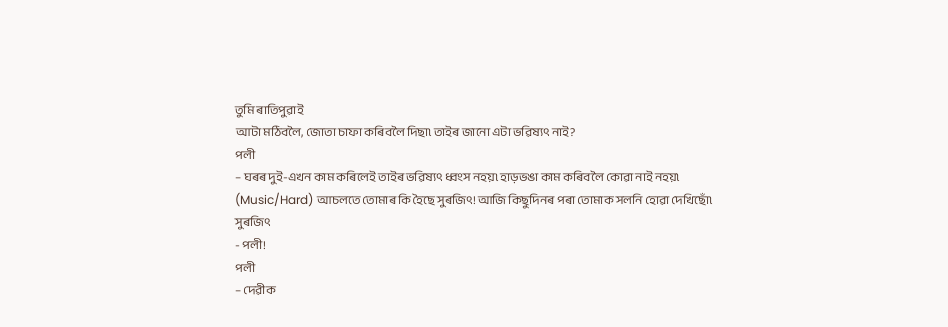তুমি ৰাতিপুৱাই
আটা মঠিবলৈ, জোতা চাফা কৰিবলৈ দিছা৷ তাইৰ জানো এটা ভৱিষ্যৎ নাই?
পলী
– ঘৰৰ দুই-এখন কাম কৰিলেই তাইৰ ভৱিষ্যৎ ধ্বংস নহয়৷ হাড়ভঙা কাম কৰিবলৈ কোৱা নাই নহয়৷
(Music/Hard) আচলতে তোমাৰ কি হৈছে সুৰজিৎ! আজি কিছুদিনৰ পৰা তোমাক সলনি হোৱা দেখিছোঁ৷
সুৰজিৎ
- পলী!
পলী
– দেৱীক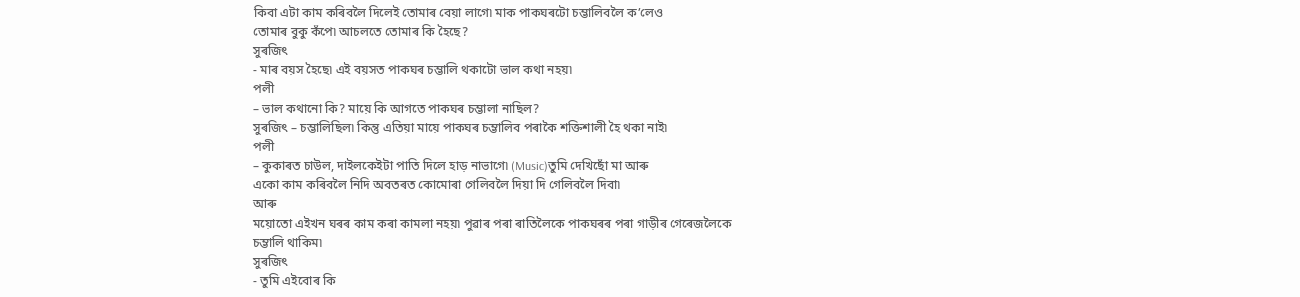কিবা এটা কাম কৰিবলৈ দিলেই তোমাৰ বেয়া লাগে৷ মাক পাকঘৰটো চম্ভালিবলৈ ক’লেও
তোমাৰ বুকু কঁপে৷ আচলতে তোমাৰ কি হৈছে?
সুৰজিৎ
- মাৰ বয়স হৈছে৷ এই বয়সত পাকঘৰ চম্ভালি থকাটো ভাল কথা নহয়৷
পলী
– ভাল কথানো কি? মায়ে কি আগতে পাকঘৰ চম্ভালা নাছিল?
সুৰজিৎ – চম্ভালিছিল৷ কিন্তু এতিয়া মায়ে পাকঘৰ চম্ভালিব পৰাকৈ শক্তিশালী হৈ থকা নাই৷
পলী
– কুকাৰত চাউল, দাইলকেইটা পাতি দিলে হাড় নাভাগে৷ (Music)তুমি দেখিছোঁ মা আৰু
একো কাম কৰিবলৈ নিদি অবতৰত কোমোৰা গেলিবলৈ দিয়া দি গেলিবলৈ দিবা৷
আৰু
ময়োতো এইখন ঘৰৰ কাম কৰা কামলা নহয়৷ পুৱাৰ পৰা ৰাতিলৈকে পাকঘৰৰ পৰা গাড়ীৰ গেৰেজলৈকে
চম্ভালি থাকিম৷
সুৰজিৎ
- তুমি এইবোৰ কি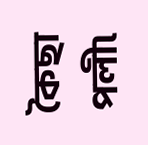কৈছা পলী৷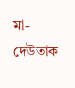মা-দেউতাক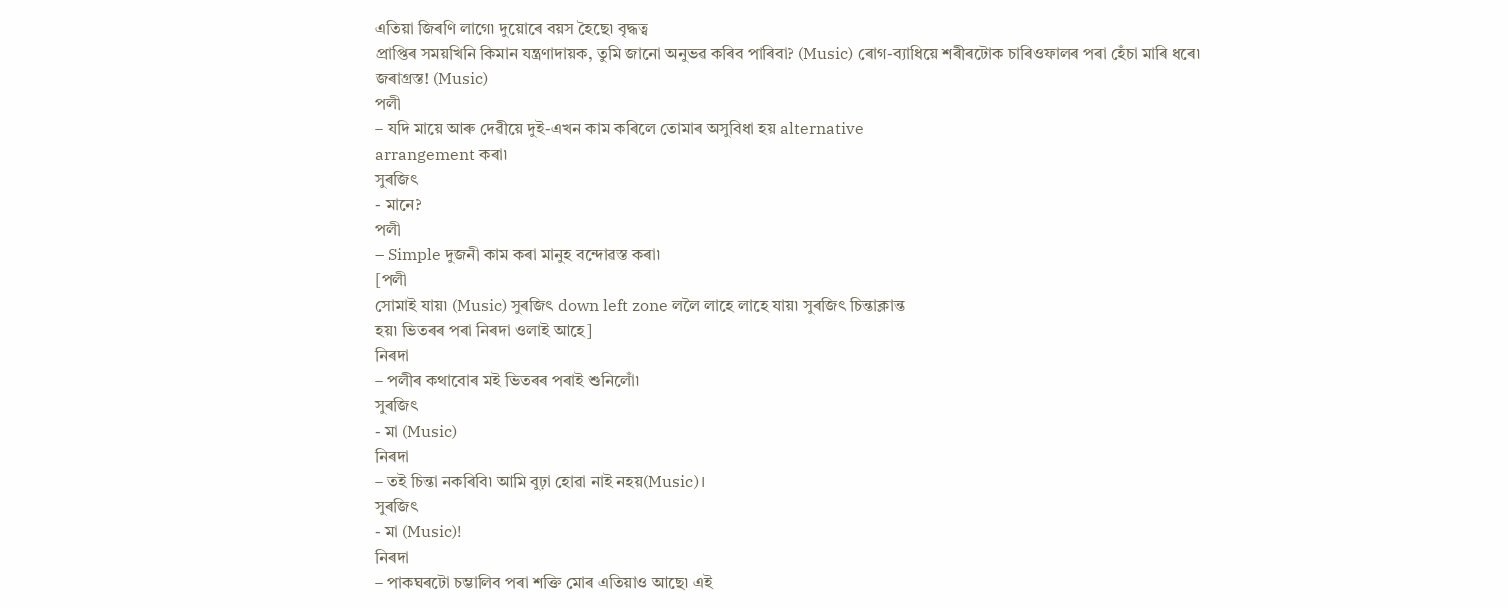এতিয়া জিৰণি লাগে৷ দুয়োৰে বয়স হৈছে৷ বৃদ্ধত্ব
প্ৰাপ্তিৰ সময়খিনি কিমান যন্ত্ৰণাদায়ক, তুমি জানো অনুভৱ কৰিব পাৰিবা? (Music) ৰোগ-ব্যাধিয়ে শৰীৰটোক চাৰিওফালৰ পৰা হেঁচা মাৰি ধৰে৷
জৰাগ্ৰস্ত! (Music)
পলী
– যদি মায়ে আৰু দেৱীয়ে দুই-এখন কাম কৰিলে তোমাৰ অসুবিধা হয় alternative
arrangement কৰা৷
সুৰজিৎ
- মানে?
পলী
– Simple দুজনী কাম কৰা মানুহ বন্দোৱস্ত কৰা৷
[পলী
সোমাই যায়৷ (Music) সুৰজিৎ down left zone ললৈ লাহে লাহে যায়৷ সুৰজিৎ চিন্তাক্লান্ত
হয়৷ ভিতৰৰ পৰা নিৰদা ওলাই আহে]
নিৰদা
– পলীৰ কথাবোৰ মই ভিতৰৰ পৰাই শুনিলোঁ৷
সুৰজিৎ
- মা (Music)
নিৰদা
– তই চিন্তা নকৰিবি৷ আমি বুঢ়া হোৱা নাই নহয়(Music)।
সুৰজিৎ
- মা (Music)!
নিৰদা
– পাকঘৰটো চম্ভালিব পৰা শক্তি মোৰ এতিয়াও আছে৷ এই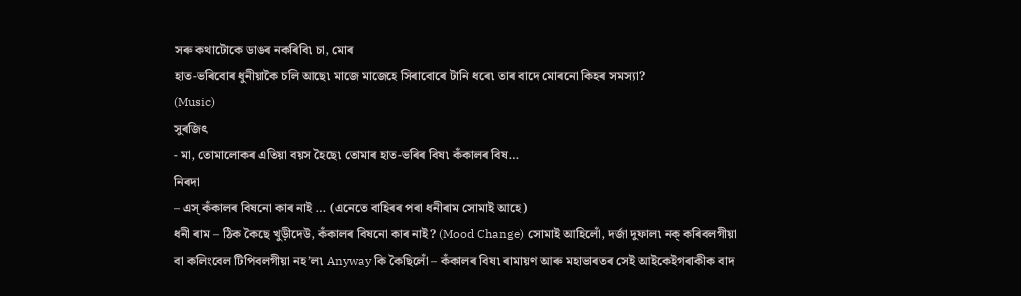সৰু কথাটোকে ডাঙৰ নকৰিবি৷ চা, মোৰ
হাত-ভৰিবোৰ ধুনীয়াকৈ চলি আছে৷ মাজে মাজেহে সিৰাবোৰে টানি ধৰে৷ তাৰ বাদে মোৰনো কিহৰ সমস্যা?
(Music)
সুৰজিৎ
- মা, তোমালোকৰ এতিয়া বয়স হৈছে৷ তোমাৰ হাত-ভৰিৰ বিষ৷ কঁকালৰ বিষ…
নিৰদা
– এস্ কঁকালৰ বিষনো কাৰ নাই … (এনেতে বাহিৰৰ পৰা ধনীৰাম সোমাই আহে)
ধনী ৰাম – ঠিক কৈছে খুড়ীদেউ, কঁকালৰ বিষনো কাৰ নাই? (Mood Change) সোমাই আহিলোঁ, দৰ্জা দুফাল৷ নক্ কৰিবলগীয়া বা কলিংবেল টিপিবলগীয়া নহ’ল৷ Anyway কি কৈছিলোঁ – কঁকালৰ বিষ৷ ৰামায়ণ আৰু মহাভাৰতৰ সেই আইকেইগৰাকীক বাদ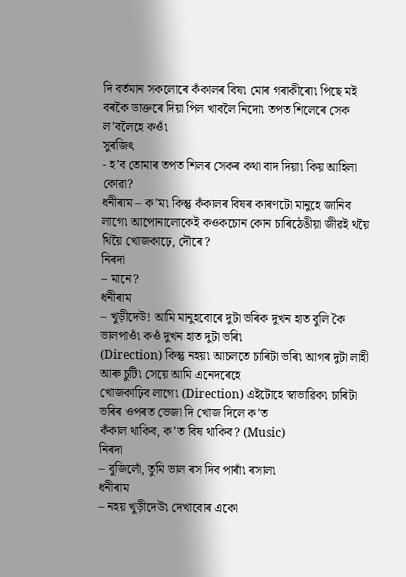দি বৰ্তমান সকলোৰে কঁকালৰ বিষ৷ মোৰ গৰাকীৰো৷ পিছে মই বৰকৈ ডাক্তৰে দিয়া পিল খাবলৈ নিদো৷ তপত শিলেৰে সেক ল’বলৈহে কওঁ৷
সুৰজিৎ
- হ’ব তোমাৰ তপত শিলৰ সেকৰ কথা বাদ দিয়া৷ কিয় আহিলা কোৱা?
ধনীৰাম – ক’ম৷ কিন্তু কঁকালৰ বিষৰ কাৰণটো মানুহে জানিব লাগে৷ আপোনালোকেই কওকচোন কোন চাৰিঠেঙীয়া জীৱই থয়ৈ থিয়ৈ খোজকাঢ়ে, দৌৰে?
নিৰদা
– মানে?
ধনীৰাম
– খুড়ীদেউ! আমি মানুহবোৰে দুটা ভৰিক দুখন হাত বুলি কৈ ভালপাওঁ৷ কওঁ দুখন হাত দুটা ভৰি৷
(Direction) কিন্তু নহয়৷ আচলতে চাৰিটা ভৰি৷ আগৰ দুটা লাহী আৰু চুটি৷ সেয়ে আমি এনেদৰেহে
খোজকাঢ়িব লাগে৷ (Direction) এইটোহে স্বাভাৱিক৷ চাৰিটা ভৰিৰ ওপৰত ভেজা দি খোজ দিলে ক’ত
কঁকাল থাকিব, ক’ত বিষ থাকিব? (Music)
নিৰদা
– বুজিলোঁ, তুমি ভাল ৰস দিব পাৰাঁ৷ ৰসাল৷
ধনীৰাম
– নহয় খুড়ীদেউ৷ দেখাবোৰ একো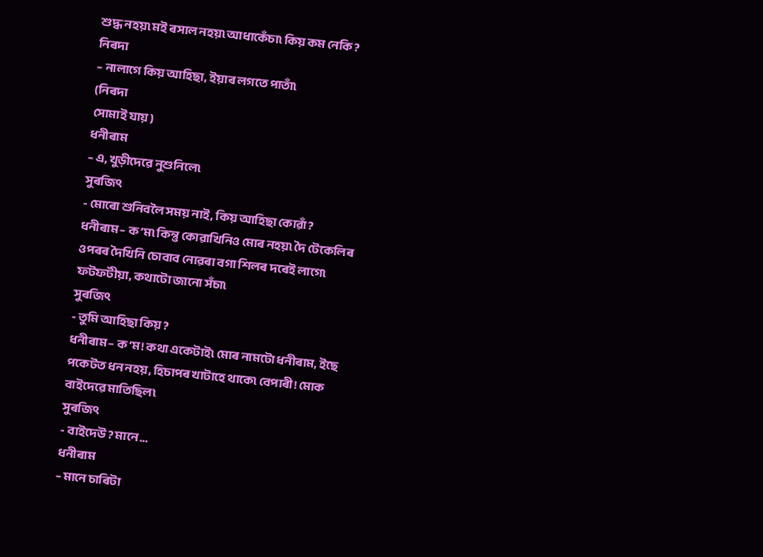শুদ্ধ নহয়৷ মই ৰসাল নহয়৷ আধাকেঁচা৷ কিয় কম নেকি?
নিৰদা
– নালাগে কিয় আহিছা, ইয়াৰ লগতে পাতাঁ৷
(নিৰদা
সোমাই যায়)
ধনীৰাম
– এ, খুড়ীদেৱে নুশুনিলে৷
সুৰজিৎ
- মোৰো শুনিবলৈ সময় নাই, কিয় আহিছা কোৱাঁ?
ধনীৰাম – ক’ম৷ কিন্তু কোৱাখিনিও মোৰ নহয়৷ দৈ টেকেলিৰ ওপৰৰ দৈখিনি চোবাব নোৱৰা বগা শিলৰ দৰেই লাগে৷ ফটফটীয়া, কথাটো জানো সঁচা৷
সুৰজিৎ
- তুমি আহিছা কিয়?
ধনীৰাম – ক’ম! কথা একেটাই৷ মোৰ নামটো ধনীৰাম, ইছে পকেটত ধন নহয়, হিচাপৰ খাটাহে থাকে৷ বেপাৰী! মোক বাইদেৱে মাতিছিল৷
সুৰজিৎ
- বাইদেউ? মানে …
ধনীৰাম
– মানে চাৰিটা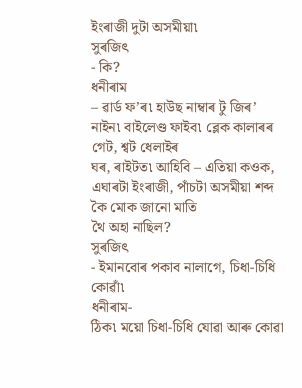ইংৰাজী দুটা অসমীয়া৷
সুৰজিৎ
- কি?
ধনীৰাম
– ৱাৰ্ড ফ’ৰ৷ হাউছ নাম্বাৰ টু জিৰ’ নাইন৷ বাইলেণ্ড ফাইব৷ ব্লেক কালাৰৰ গেট, শ্বট ধেলাইৰ
ঘৰ, ৰাইটত৷ আহিবি – এতিয়া কওক, এঘাৰটা ইংৰাজী, পাঁচটা অসমীয়া শব্দ কৈ মোক জানো মাতি
থৈ অহা নাছিল?
সুৰজিৎ
- ইমানবোৰ পকাব নালাগে, চিধা-চিধি কোৱাঁ৷
ধনীৰাম-
ঠিক৷ ময়ো চিধা-চিধি যোৱা আৰু কোৱা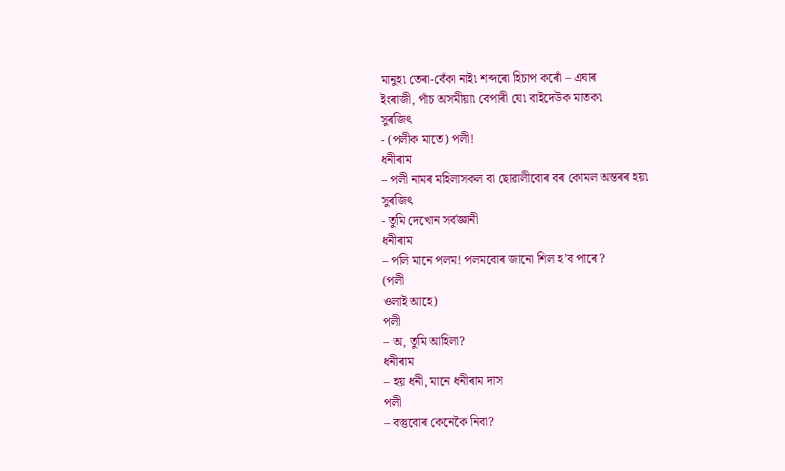মানুহ৷ তেৰা-বেঁকা নাই৷ শব্দৰো হিচাপ কৰোঁ – এঘাৰ
ইংৰাজী, পাঁচ অসমীয়া৷ বেপাৰী যে৷ বাইদেউক মাতক৷
সুৰজিৎ
- (পলীক মাতে) পলী!
ধনীৰাম
– পলী নামৰ মহিলাসকল বা ছোৱালীবোৰ বৰ কোমল অন্তৰৰ হয়৷
সুৰজিৎ
- তুমি দেখোন সৰ্বজ্ঞানী
ধনীৰাম
– পলি মানে পলম! পলমবোৰ জানো শিল হ’ব পাৰে?
(পলী
ওলাই আহে)
পলী
– অ, তুমি আহিলা?
ধনীৰাম
– হয় ধনী, মানে ধনীৰাম দাস
পলী
– বস্তুবোৰ কেনেকৈ নিবা?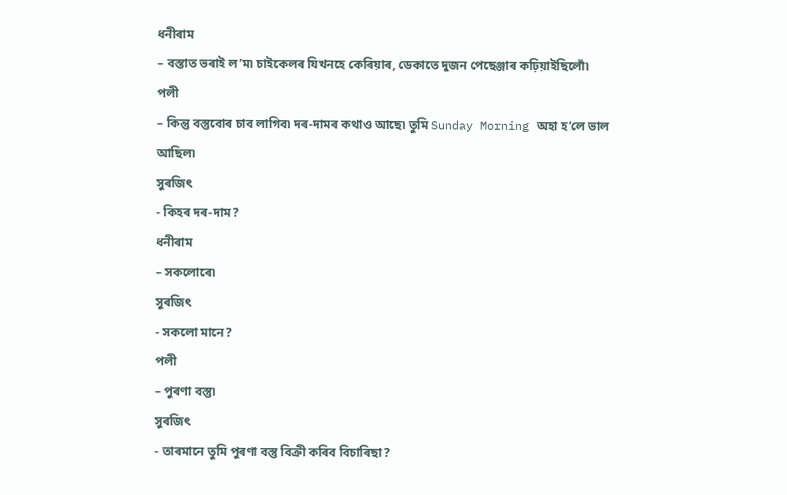ধনীৰাম
– বস্তাত ভৰাই ল’ম৷ চাইকেলৰ যিখনহে কেৰিয়াৰ, ডেকাতে দুজন পেছেঞ্জাৰ কঢ়িয়াইছিলোঁ৷
পলী
– কিন্তু বস্তুবোৰ চাব লাগিব৷ দৰ-দামৰ কথাও আছে৷ তুমি Sunday Morning অহা হ’লে ভাল
আছিল৷
সুৰজিৎ
- কিহৰ দৰ-দাম?
ধনীৰাম
– সকলোৰে৷
সুৰজিৎ
- সকলো মানে?
পলী
– পুৰণা বস্তু৷
সুৰজিৎ
- তাৰমানে তুমি পুৰণা বস্তু বিক্ৰী কৰিব বিচাৰিছা?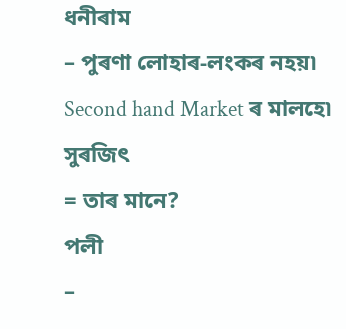ধনীৰাম
– পুৰণা লোহাৰ-লংকৰ নহয়৷ Second hand Market ৰ মালহে৷
সুৰজিৎ
= তাৰ মানে?
পলী
–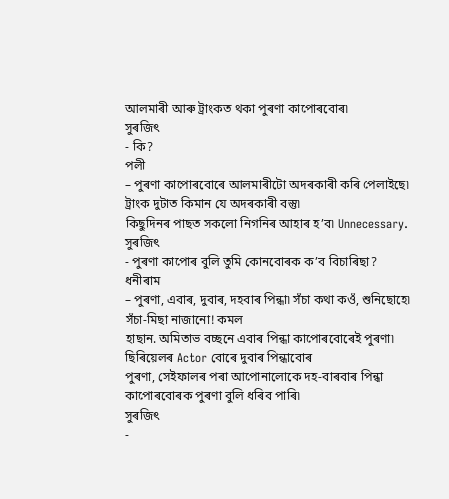আলমাৰী আৰু ট্ৰাংকত থকা পুৰণা কাপোৰবোৰ৷
সুৰজিৎ
- কি?
পলী
– পুৰণা কাপোৰবোৰে আলমাৰীটো অদৰকাৰী কৰি পেলাইছে৷ ট্ৰাংক দুটাত কিমান যে অদৰকাৰী বস্তু৷
কিছুদিনৰ পাছত সকলো নিগনিৰ আহাৰ হ’ব৷ Unnecessary.
সুৰজিৎ
- পুৰণা কাপোৰ বুলি তুমি কোনবোৰক ক’ব বিচাৰিছা?
ধনীৰাম
– পুৰণা, এবাৰ, দুবাৰ, দহবাৰ পিন্ধা৷ সঁচা কথা কওঁ, শুনিছোহে৷ সঁচা-মিছা নাজানো! কমল
হাছান. অমিতাভ বচ্ছনে এবাৰ পিন্ধা কাপোৰবোৰেই পুৰণা৷ ছিৰিয়েলৰ Actor বোৰে দুবাৰ পিন্ধাবোৰ
পুৰণা, সেইফালৰ পৰা আপোনালোকে দহ-বাৰবাৰ পিন্ধা কাপোৰবোৰক পুৰণা বুলি ধৰিব পাৰি৷
সুৰজিৎ
-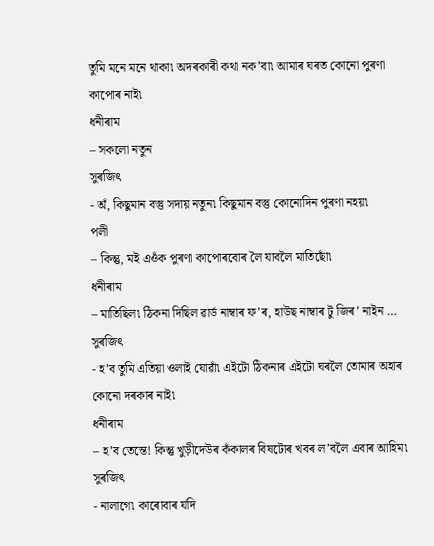তুমি মনে মনে থাকা৷ অদৰকাৰী কথা নক’বা৷ আমাৰ ঘৰত কোনো পুৰণা কাপোৰ নাই৷
ধনীৰাম
– সকলো নতুন
সুৰজিৎ
- অঁ, কিছুমান বস্তু সদায় নতুন৷ কিছুমান বস্তু কোনোদিন পুৰণা নহয়৷
পলী
– কিন্তু, মই এওঁক পুৰণা কাপোৰবোৰ লৈ যাবলৈ মাতিছোঁ৷
ধনীৰাম
– মাতিছিল৷ ঠিকনা দিছিল ৱাৰ্ড নাম্বাৰ ফ’ৰ, হাউছ নাম্বাৰ টু জিৰ’ নাইন …
সুৰজিৎ
- হ’ব তুমি এতিয়া ওলাই যোৱাঁ৷ এইটো ঠিকনাৰ এইটো ঘৰলৈ তোমাৰ অহাৰ কোনো দৰকাৰ নাই৷
ধনীৰাম
– হ’ব তেন্তে! কিন্তু খুড়ীদেউৰ কঁকালৰ বিষটোৰ খবৰ ল’বলৈ এবাৰ আহিম৷
সুৰজিৎ
- নালাগে৷ কাৰোবাৰ যদি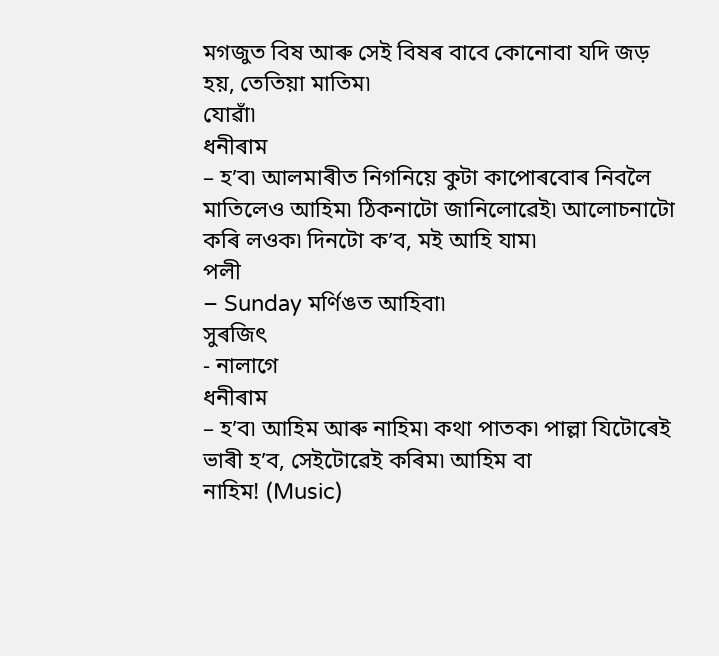মগজুত বিষ আৰু সেই বিষৰ বাবে কোনোবা যদি জড় হয়, তেতিয়া মাতিম৷
যোৱাঁ৷
ধনীৰাম
– হ’ব৷ আলমাৰীত নিগনিয়ে কুটা কাপোৰবোৰ নিবলৈ মাতিলেও আহিম৷ ঠিকনাটো জানিলোৱেই৷ আলোচনাটো
কৰি লওক৷ দিনটো ক’ব, মই আহি যাম৷
পলী
– Sunday মৰ্ণিঙত আহিবা৷
সুৰজিৎ
- নালাগে
ধনীৰাম
– হ’ব৷ আহিম আৰু নাহিম৷ কথা পাতক৷ পাল্লা যিটোৰেই ভাৰী হ’ব, সেইটোৱেই কৰিম৷ আহিম বা
নাহিম! (Music)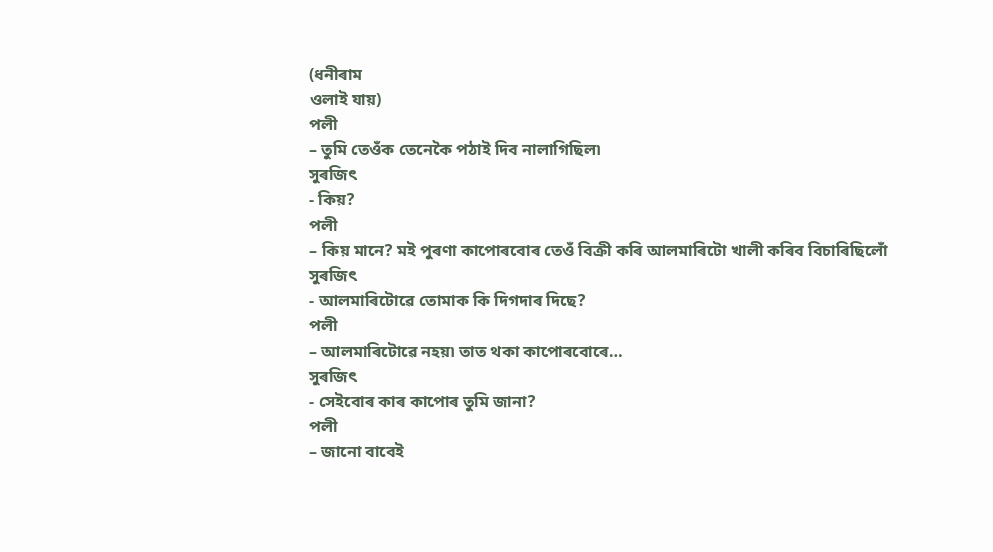(ধনীৰাম
ওলাই যায়)
পলী
– তুমি তেওঁক তেনেকৈ পঠাই দিব নালাগিছিল৷
সুৰজিৎ
- কিয়?
পলী
– কিয় মানে? মই পুৰণা কাপোৰবোৰ তেওঁ বিক্ৰী কৰি আলমাৰিটো খালী কৰিব বিচাৰিছিলোঁ
সুৰজিৎ
- আলমাৰিটোৱে তোমাক কি দিগদাৰ দিছে?
পলী
– আলমাৰিটোৱে নহয়৷ তাত থকা কাপোৰবোৰে…
সুৰজিৎ
- সেইবোৰ কাৰ কাপোৰ তুমি জানা?
পলী
– জানো বাবেই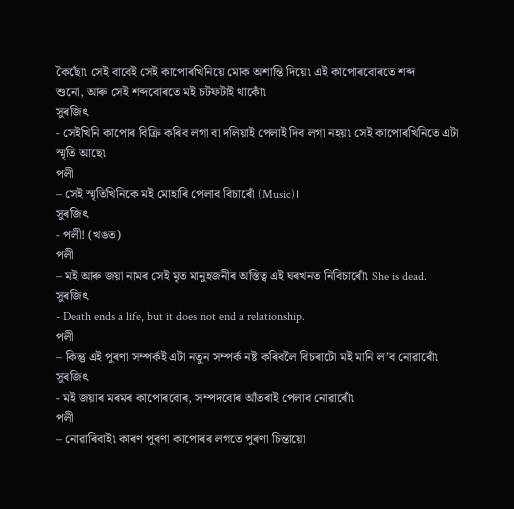কৈছোঁ৷ সেই বাবেই সেই কাপোৰখিনিয়ে মোক অশান্তি দিয়ে৷ এই কাপোৰবোৰতে শব্দ
শুনো, আৰু সেই শব্দবোৰতে মই চটফটাই থাকোঁ৷
সুৰজিৎ
- সেইখিনি কাপোৰ বিক্ৰি কৰিব লগা বা দলিয়াই পেলাই দিব লগা নহয়৷ সেই কাপোৰখিনিতে এটা
স্মৃতি আছে৷
পলী
– সেই স্মৃতিখিনিকে মই মোহাৰি পেলাব বিচাৰোঁ (Music)।
সুৰজিৎ
- পলী! (খঙত)
পলী
– মই আৰু জয়া নামৰ সেই মৃত মানুহজনীৰ অস্তিত্ব এই ঘৰখনত নিবিচাৰোঁ৷ She is dead.
সুৰজিৎ
- Death ends a life, but it does not end a relationship.
পলী
– কিন্তু এই পুৰণা সম্পৰ্কই এটা নতুন সম্পৰ্ক নষ্ট কৰিবলৈ বিচৰাটো মই মানি ল’ব নোৱাৰোঁ৷
সুৰজিৎ
- মই জয়াৰ মৰমৰ কাপোৰবোৰ, সম্পদবোৰ আঁতৰাই পেলাব নোৱাৰোঁ৷
পলী
– নোৱাৰিবাই৷ কাৰণ পুৰণা কাপোৰৰ লগতে পুৰণা চিন্তায়ো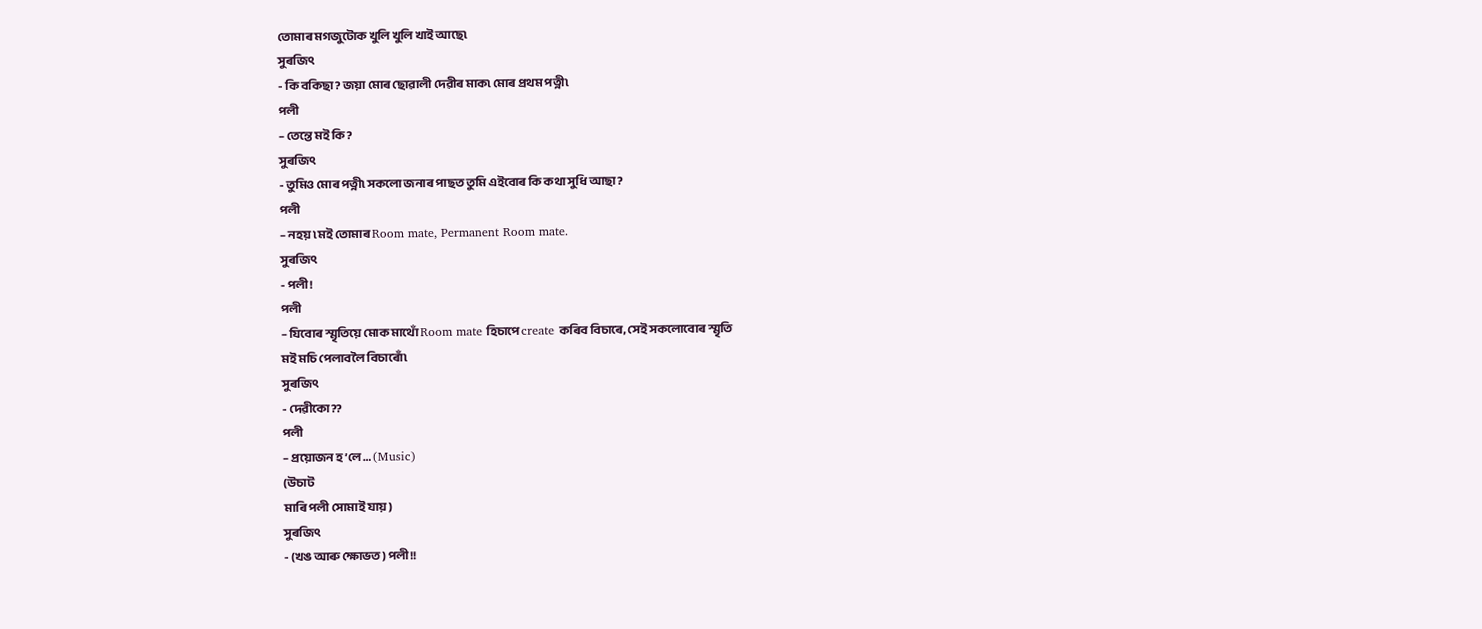তোমাৰ মগজুটোক খুলি খুলি খাই আছে৷
সুৰজিৎ
- কি বকিছা? জয়া মোৰ ছোৱালী দেৱীৰ মাক৷ মোৰ প্ৰথম পত্নী৷
পলী
– তেন্তে মই কি ?
সুৰজিৎ
- তুমিও মোৰ পত্নী৷ সকলো জনাৰ পাছত তুমি এইবোৰ কি কথা সুধি আছা?
পলী
– নহয় ৷ মই তোমাৰ Room mate, Permanent Room mate.
সুৰজিৎ
- পলী!
পলী
– যিবোৰ স্মৃতিয়ে মোক মাথোঁ Room mate হিচাপে create কৰিব বিচাৰে, সেই সকলোবোৰ স্মৃতি
মই মচি পেলাবলৈ বিচাৰোঁ৷
সুৰজিৎ
- দেৱীকো??
পলী
– প্ৰয়োজন হ’লে … (Music)
(উচাট
মাৰি পলী সোমাই যায়)
সুৰজিৎ
- (খঙ আৰু ক্ষোভত) পলী!!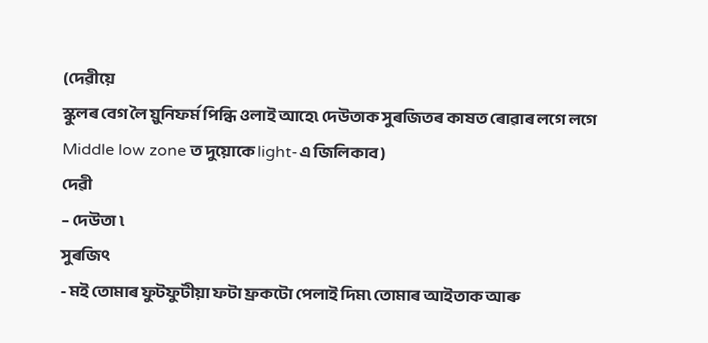(দেৱীয়ে
স্কুলৰ বেগ লৈ য়ুনিফৰ্ম পিন্ধি ওলাই আহে৷ দেউতাক সুৰজিতৰ কাষত ৰোৱাৰ লগে লগে
Middle low zone ত দুয়োকে light-এ জিলিকাব)
দেৱী
– দেউতা ৷
সুৰজিৎ
- মই তোমাৰ ফুটফুটীয়া ফটা ফ্ৰকটো পেলাই দিম৷ তোমাৰ আইতাক আৰু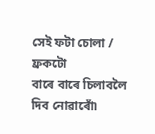সেই ফটা চোলা / ফ্ৰকটো
বাৰে বাৰে চিলাবলৈ দিব নোৱাৰোঁ৷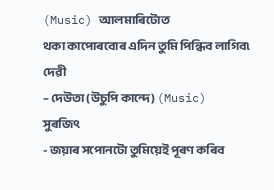(Music) আলমাৰিটোত
থকা কাপোৰবোৰ এদিন তুমি পিন্ধিব লাগিব৷
দেৱী
– দেউতা (উচুপি কান্দে) (Music)
সুৰজিৎ
- জয়াৰ সপোনটো তুমিয়েই পূৰণ কৰিব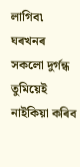লাগিব৷ ঘৰখনৰ সকলো দুৰ্গন্ধ তুমিয়েই নাইকিয়া কৰিব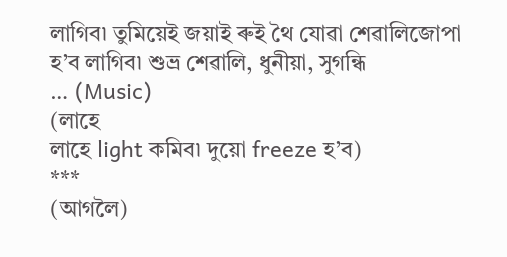লাগিব৷ তুমিয়েই জয়াই ৰুই থৈ যোৱা শেৱালিজোপা হ’ব লাগিব৷ শুভ্ৰ শেৱালি, ধুনীয়া, সুগন্ধি
… (Music)
(লাহে
লাহে light কমিব৷ দুয়ো freeze হ’ব)
***
(আগলৈ)